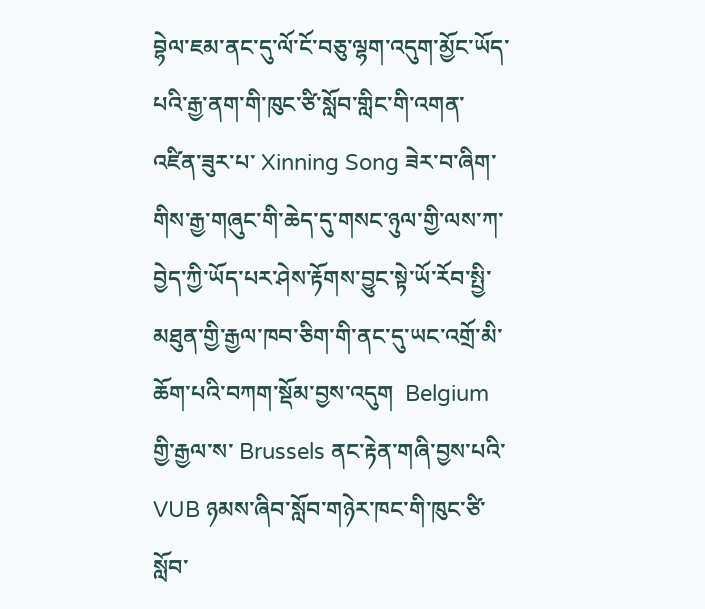བྷེལ་ཇམ་ནང་དུ་ལོ་ངོ་བཅུ་ལྷག་འདུག་མྱོང་ཡོད་པའི་རྒྱ་ནག་གི་ཁུང་ཙི་སློབ་གླིང་གི་འགན་འཛིན་ཟུར་པ་ Xinning Song ཟེར་བ་ཞིག་གིས་རྒྱ་གཞུང་གི་ཆེད་དུ་གསང་ཉུལ་གྱི་ལས་ཀ་བྱེད་ཀྱི་ཡོད་པར་ཤེས་རྟོགས་བྱུང་སྟེ་ཡོ་རོབ་སྤྱི་མཐུན་གྱི་རྒྱལ་ཁབ་ཅིག་གི་ནང་དུ་ཡང་འགྲོ་མི་ཆོག་པའི་བཀག་སྡོམ་བྱས་འདུག  Belgium གྱི་རྒྱལ་ས་ Brussels ནང་རྟེན་གཞི་བྱས་པའི་ VUB ཉམས་ཞིབ་སློབ་གཉེར་ཁང་གི་ཁུང་ཙི་སློབ་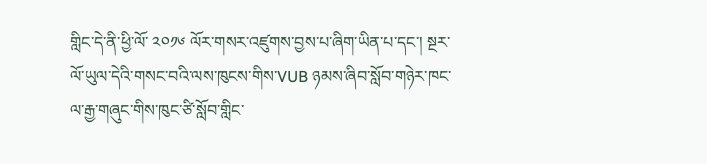གླིང་དེ་ནི་ཕྱི་ལོ་ ༢༠༡༦ ལོར་གསར་འཛུགས་བྱས་པ་ཞིག་ཡིན་པ་དང་། སྔར་ལོ་ཡུལ་དེའི་གསང་བའི་ལས་ཁུངས་གིས་VUB ཉམས་ཞིབ་སློབ་གཉེར་ཁང་ལ་རྒྱ་གཞུང་གིས་ཁུང་ཙི་སློབ་གླིང་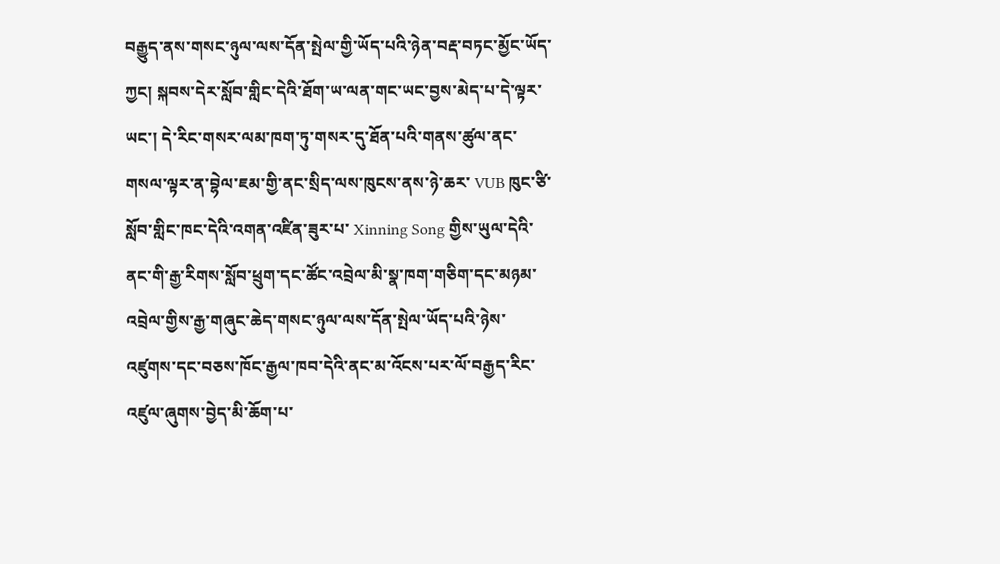བརྒྱུད་ནས་གསང་ཉུལ་ལས་དོན་སྤེལ་གྱི་ཡོད་པའི་ཉེན་བརྡ་བཏང་མྱོང་ཡོད་ཀྱང། སྐབས་དེར་སློབ་གླིང་དེའི་ཐོག་ཡ་ལན་གང་ཡང་བྱས་མེད་པ་དེ་ལྟར་ཡང་། དེ་རིང་གསར་ལམ་ཁག་ཏུ་གསར་དུ་ཐོན་པའི་གནས་ཚུལ་ནང་གསལ་ལྟར་ན་བྷེལ་ཇམ་གྱི་ནང་སྲིད་ལས་ཁུངས་ནས་ཉེ་ཆར་ VUB ཁུང་ཙི་སློབ་གླིང་ཁང་དེའི་འགན་འཛིན་ཟུར་པ་ Xinning Song གྱིས་ཡུལ་དེའི་ནང་གི་རྒྱ་རིགས་སློབ་ཕྲུག་དང་ཚོང་འབྲེལ་མི་སྣ་ཁག་གཅིག་དང་མཉམ་འབྲེལ་གྱིས་རྒྱ་གཞུང་ཆེད་གསང་ཉུལ་ལས་དོན་སྤེལ་ཡོད་པའི་ཉེས་འཛུགས་དང་བཅས་ཁོང་རྒྱལ་ཁབ་དེའི་ནང་མ་འོངས་པར་ལོ་བརྒྱད་རིང་འཛུལ་ཞུགས་བྱེད་མི་ཆོག་པ་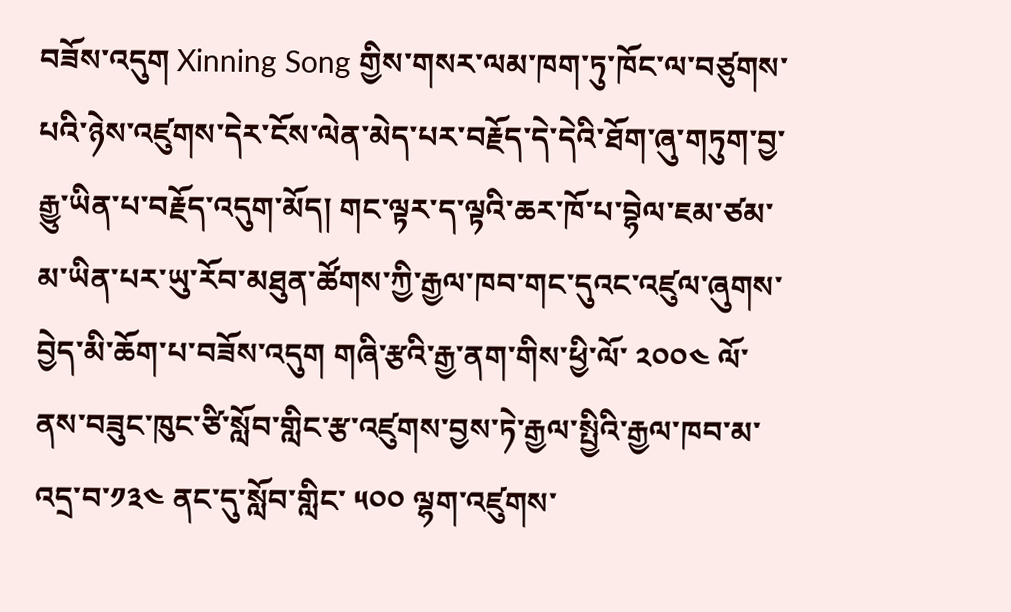བཟོས་འདུག Xinning Song གྱིས་གསར་ལམ་ཁག་ཏུ་ཁོང་ལ་བཙུགས་པའི་ཉེས་འཛུགས་དེར་ངོས་ལེན་མེད་པར་བརྗོད་དེ་དེའི་ཐོག་ཞུ་གཏུག་བྱ་རྒྱུ་ཡིན་པ་བརྗོད་འདུག་མོད། གང་ལྟར་ད་ལྟའི་ཆར་ཁོ་པ་བྷེལ་ཇམ་ཙམ་མ་ཡིན་པར་ཡུ་རོབ་མཐུན་ཚོགས་ཀྱི་རྒྱལ་ཁབ་གང་དུའང་འཛུལ་ཞུགས་བྱེད་མི་ཆོག་པ་བཟོས་འདུག གཞི་རྩའི་རྒྱ་ནག་གིས་ཕྱི་ལོ་ ༢༠༠༤ ལོ་ནས་བཟུང་ཁུང་ཙི་སློབ་གླིང་རྩ་འཛུགས་བྱས་ཏེ་རྒྱལ་སྤྱིའི་རྒྱལ་ཁབ་མ་འདྲ་བ་༡༣༤ ནང་དུ་སློབ་གླིང་ ༥༠༠ ལྷག་འཛུགས་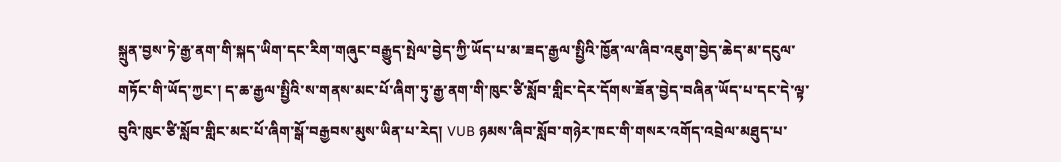སྐྲུན་བྱས་ཏེ་རྒྱ་ནག་གི་སྐད་ཡིག་དང་རིག་གཞུང་བརྒྱུད་སྤེལ་བྱེད་ཀྱི་ཡོད་པ་མ་ཟད་རྒྱལ་སྤྱིའི་ཁྱོན་ལ་ཞིབ་འཇུག་བྱེད་ཆེད་མ་དངུལ་གཏོང་གི་ཡོད་ཀྱང་། ད་ཆ་རྒྱལ་སྤྱིའི་ས་གནས་མང་པོ་ཞིག་ཏུ་རྒྱ་ནག་གི་ཁུང་ཙི་སློབ་གླིང་དེར་དོགས་ཟོན་བྱེད་བཞིན་ཡོད་པ་དང་དེ་ལྟ་བུའི་ཁུང་ཙི་སློབ་གླིང་མང་པོ་ཞིག་སྒོ་བརྒྱབས་མུས་ཡིན་པ་རེད། VUB ཉམས་ཞིབ་སློབ་གཉེར་ཁང་གི་གསར་འགོད་འབྲེལ་མཐུད་པ་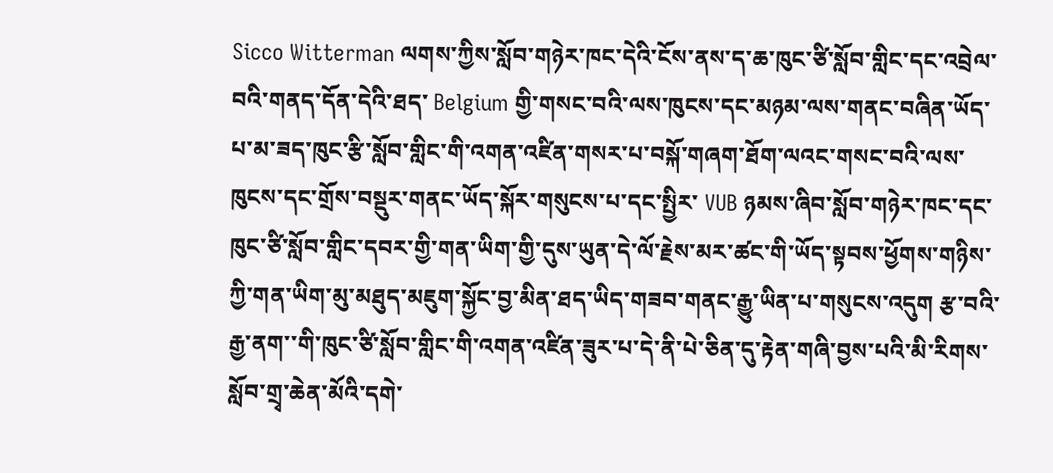Sicco Witterman ལགས་ཀྱིས་སློབ་གཉེར་ཁང་དེའི་ངོས་ནས་ད་ཆ་ཁུང་ཙི་སློབ་གླིང་དང་འབྲེལ་བའི་གནད་དོན་དེའི་ཐད་ Belgium གྱི་གསང་བའི་ལས་ཁུངས་དང་མཉམ་ལས་གནང་བཞིན་ཡོད་པ་མ་ཟད་ཁུང་རྩི་སློབ་གླིང་གི་འགན་འཛིན་གསར་པ་བསྐོ་གཞག་ཐོག་ལའང་གསང་བའི་ལས་ཁུངས་དང་གྲོས་བསྡུར་གནང་ཡོད་སྐོར་གསུངས་པ་དང་སྤྱིར་ VUB ཉམས་ཞིབ་སློབ་གཉེར་ཁང་དང་ཁུང་ཙི་སློབ་གླིང་དབར་གྱི་གན་ཡིག་གྱི་དུས་ཡུན་དེ་ལོ་རྗེས་མར་ཚང་གི་ཡོད་སྟབས་ཕྱོགས་གཉིས་ཀྱི་གན་ཡིག་མུ་མཐུད་མཇུག་སྐྱོང་བྱ་མིན་ཐད་ཡིད་གཟབ་གནང་རྒྱུ་ཡིན་པ་གསུངས་འདུག རྩ་བའི་རྒྱ་ནག་་གི་ཁུང་ཙི་སློབ་གླིང་གི་འགན་འཛིན་ཟུར་པ་དེ་ནི་པེ་ཅིན་དུ་རྟེན་གཞི་བྱས་པའི་མི་རིགས་སློབ་གྲྭ་ཆེན་མོའི་དགེ་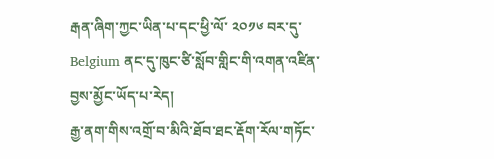རྒན་ཞིག་ཀྱང་ཡིན་པ་དང་ཕྱི་ལོ་ ༢༠༡༦ བར་དུ་ Belgium ནང་དུ་ཁུང་ཙི་སློབ་གླིང་གི་འགན་འཛིན་བྱས་མྱོང་ཡོད་པ་རེད།
རྒྱ་ནག་གིས་འགྲོ་བ་མིའི་ཐོབ་ཐང་རྡོག་རོལ་གཏོང་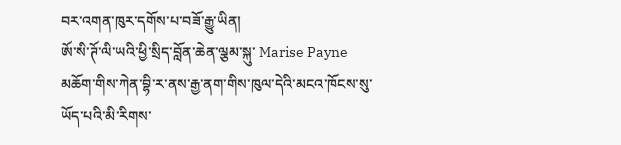བར་འགན་ཁུར་དགོས་པ་བཟོ་རྒྱུ་ཡིན།
ཨོ་སི་ཊོ་ལི་ཡའི་ཕྱི་སྲིད་བློན་ཆེན་ལྕམ་སྐུ་ Marise Payne མཆོག་གིས་ཀེན་བྷི་ར་ནས་རྒྱ་ནག་གིས་ཁུལ་དེའི་མངའ་ཁོངས་སུ་ཡོད་པའི་མི་རིགས་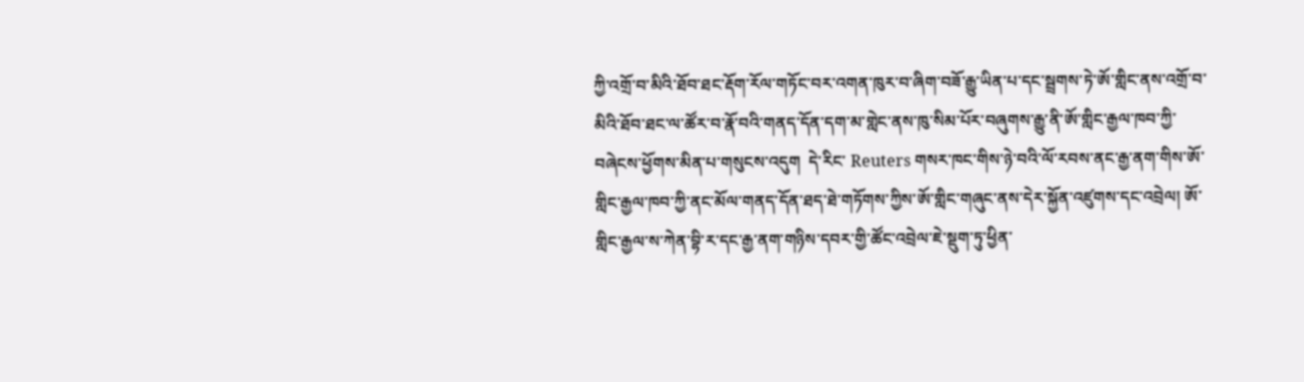ཀྱི་འགྲོ་བ་མིའི་ཐོབ་ཐང་རྡོག་རོལ་གཏོང་བར་འགན་ཁུར་བ་ཞིག་བཟོ་རྒྱུ་ཡིན་པ་དང་སྦྲགས་ཏེ་ཨོ་གླིང་ནས་འགྲོ་བ་མིའི་ཐོབ་ཐང་ལ་ཚོར་བ་རྣོ་བའི་གནད་དོན་དག་མ་གླེང་ནས་ཁུ་སིམ་པོར་བཞུགས་རྒྱུ་ནི་ཨོ་གླིང་རྒྱལ་ཁབ་ཀྱི་བཞེངས་ཕྱོགས་མིན་པ་གསུངས་འདུག  དེ་རིང་ Reuters གསར་ཁང་གིས་ཉེ་བའི་ལོ་རབས་ནང་རྒྱ་ནག་གིས་ཨོ་གླིང་རྒྱལ་ཁབ་ཀྱི་ནང་མོལ་གནད་དོན་ཐད་ཐེ་གཏོགས་ཀྱིས་ཨོ་གླིང་གཞུང་ནས་དེར་སྐྱོན་འཛུགས་དང་འབྲེལ། ཨོ་གླིང་རྒྱལ་ས་ཀེན་བྷི་ར་དང་རྒྱ་ནག་གཉིས་དབར་གྱི་ཚོང་འབྲེལ་ཇེ་སྡུག་ཏུ་ཕྱིན་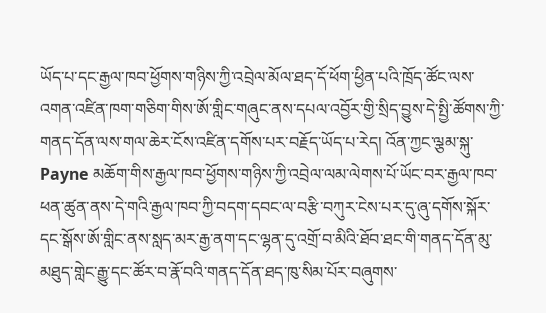ཡོད་པ་དང་རྒྱལ་ཁབ་ཕྱོགས་གཉིས་ཀྱི་འབྲེལ་མོལ་ཐད་དོ་ཕོག་ཕྱིན་པའི་ཁྲོད་ཚོང་ལས་འགན་འཛིན་ཁག་གཅིག་གིས་ཨོ་གླིང་གཞུང་ནས་དཔལ་འབྱོར་གྱི་སྲིད་བྱུས་དེ་སྤྱི་ཚོགས་ཀྱི་གནད་དོན་ལས་གལ་ཆེར་ངོས་འཛིན་དགོས་པར་བརྗོད་ཡོད་པ་རེད། འོན་ཀྱང་ལྕམ་སྐུ་ Payne མཆོག་གིས་རྒྱལ་ཁབ་ཕྱོགས་གཉིས་ཀྱི་འབྲེལ་ལམ་ལེགས་པོ་ཡོང་བར་རྒྱལ་ཁབ་ཕན་ཚུན་ནས་དེ་གའི་རྒྱལ་ཁབ་ཀྱི་བདག་དབང་ལ་བརྩི་བཀུར་ངེས་པར་དུ་ཞུ་དགོས་སྐོར་དང་སྒོས་ཨོ་གླིང་ནས་སླད་མར་རྒྱ་ནག་དང་ལྷན་དུ་འགྲོ་བ་མིའི་ཐོབ་ཐང་གི་གནད་དོན་མུ་མཐུད་གླེང་རྒྱུ་དང་ཚོར་བ་རྣོ་བའི་གནད་དོན་ཐད་ཁུ་སིམ་པོར་བཞུགས་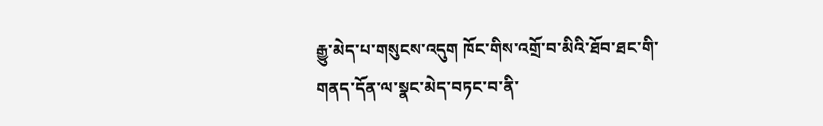རྒྱུ་མེད་པ་གསུངས་འདུག ཁོང་གིས་འགྲོ་བ་མིའི་ཐོབ་ཐང་གི་གནད་དོན་ལ་སྣང་མེད་བཏང་བ་ནི་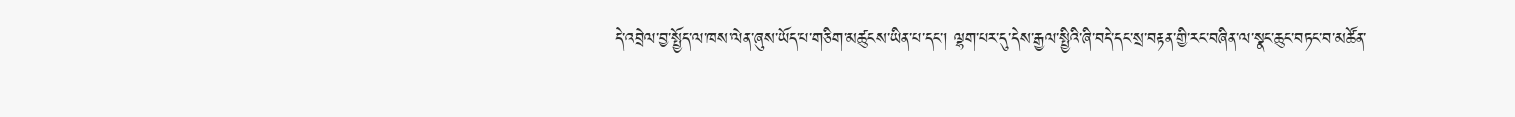དེ་འབྲེལ་བྱ་སྤྱོད་ལ་ཁས་ལེན་ཞུས་ཡོད་པ་གཅིག་མཚུངས་ཡིན་པ་དང་། ལྷག་པར་དུ་དེས་རྒྱལ་སྤྱིའི་ཞི་བདེ་དང་སྲ་བརྟན་གྱི་རང་བཞིན་ལ་སྣང་ཆུང་བཏང་བ་མཚོན་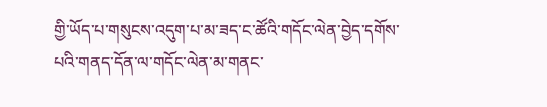གྱི་ཡོད་པ་གསུངས་འདུག་པ་མ་ཟད་ང་ཚོའི་གདོང་ལེན་བྱེད་དགོས་པའི་གནད་དོན་ལ་གདོང་ལེན་མ་གནང་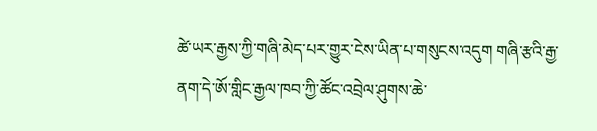ཚེ་ཡར་རྒྱས་ཀྱི་གཞི་མེད་པར་གྱུར་ངེས་ཡིན་པ་གསུངས་འདུག གཞི་རྩའི་རྒྱ་ནག་དེ་ཨོ་གླིང་རྒྱལ་ཁབ་ཀྱི་ཚོང་འབྲེལ་ཤུགས་ཆེ་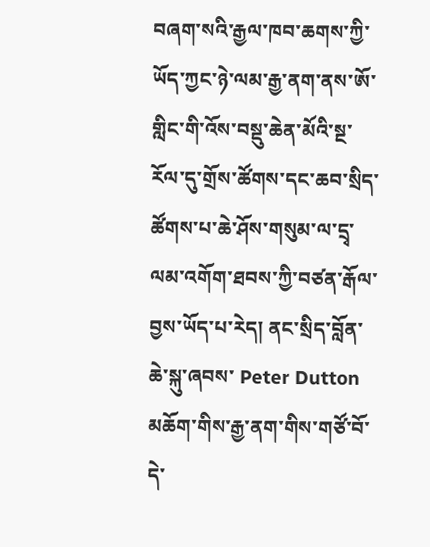བཞག་སའི་རྒྱལ་ཁབ་ཆགས་ཀྱི་ཡོད་ཀྱང་ཉེ་ལམ་རྒྱ་ནག་ནས་ཨོ་གླིང་གི་འོས་བསྡུ་ཆེན་མོའི་སྔ་རོལ་དུ་གྲོས་ཚོགས་དང་ཆབ་སྲིད་ཚོགས་པ་ཆེ་ཤོས་གསུམ་ལ་དྲྭ་ལམ་འགོག་ཐབས་ཀྱི་བཙན་རྒོལ་བྱས་ཡོད་པ་རེད། ནང་སྲིད་བློན་ཆེ་སྐུ་ཞབས་ Peter Dutton མཆོག་གིས་རྒྱ་ནག་གིས་གཙོ་བོ་དེ་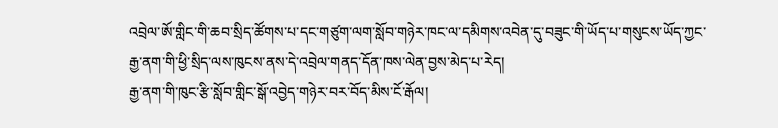འབྲེལ་ཨོ་གླིང་གི་ཆབ་སྲིད་ཚོགས་པ་དང་གཙུག་ལག་སློབ་གཉེར་ཁང་ལ་དམིགས་འབེན་དུ་བཟུང་གི་ཡོད་པ་གསུངས་ཡོད་ཀྱང་རྒྱ་ནག་གི་ཕྱི་སྲིད་ལས་ཁུངས་ནས་དེ་འབྲེལ་གནད་དོན་ཁས་ལེན་བྱས་མེད་པ་རེད།
རྒྱ་ནག་གི་ཁུང་རྩི་སློབ་གླིང་སྒོ་འབྱེད་གཉེར་བར་བོད་མིས་ངོ་རྒོལ།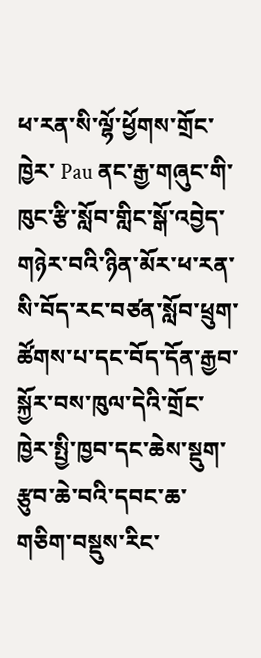ཕ་རན་སི་ལྷོ་ཕྱོགས་གྲོང་ཁྱེར་ Pau ནང་རྒྱ་གཞུང་གི་ཁུང་རྩི་སློབ་གླིང་སྒོ་འབྱེད་གཉེར་བའི་ཉིན་མོར་ཕ་རན་སི་བོད་རང་བཙན་སློབ་ཕྲུག་ཚོགས་པ་དང་བོད་དོན་རྒྱབ་སྐྱོར་བས་ཁུལ་དེའི་གྲོང་ཁྱེར་སྤྱི་ཁྱབ་དང་ཆེས་སྡུག་རྩུབ་ཆེ་བའི་དབང་ཆ་གཅིག་བསྡུས་རིང་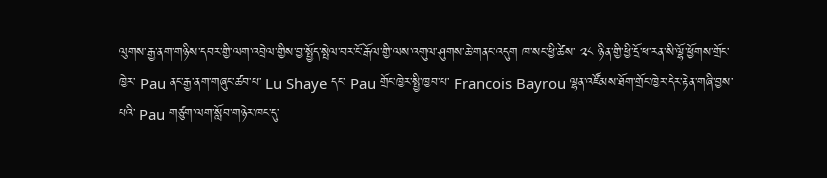ལུགས་རྒྱ་ནག་གཉིས་དབར་གྱི་ལག་འབྲེལ་གྱིས་བྱ་སྤྱོད་སྤེལ་བར་ངོ་རྒོལ་གྱི་ལས་འགུལ་ཤུགས་ཆེ་གནང་འདུག ཁ་སང་ཕྱི་ཚེས་ ༢༨ ཉིན་གྱི་ཕྱི་དྲོ་ཕ་རན་སི་ལྷོ་ཕྱོགས་གྲོང་ཁྱེར་ Pau ནང་རྒྱ་ནག་གཞུང་ཚབ་པ་ Lu Shaye དང་ Pau གྲོང་ཁྱེར་སྤྱི་ཁྱབ་པ་ Francois Bayrou ལྷན་འཛོམས་ཐོག་གྲོང་ཁྱེར་དེར་རྟེན་གཞི་བྱས་པའི་ Pau གཙུག་ལག་སློབ་གཉེར་ཁང་དུ་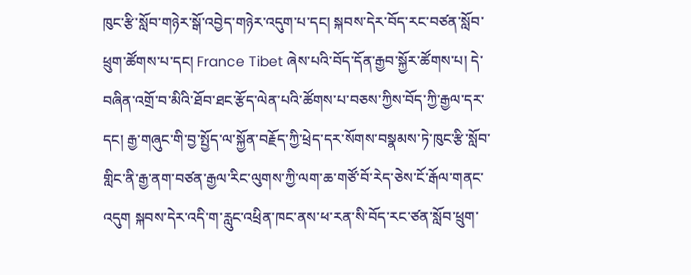ཁུང་རྩི་སློབ་གཉེར་སྒོ་འབྱེད་གཉེར་འདུག་པ་དང། སྐབས་དེར་བོད་རང་བཙན་སློབ་ཕྲུག་ཚོགས་པ་དང། France Tibet ཞེས་པའི་བོད་དོན་རྒྱབ་སྐྱོར་ཚོགས་པ། དེ་བཞིན་འགྲོ་བ་མིའི་ཐོབ་ཐང་རྩོད་ལེན་པའི་ཚོགས་པ་བཅས་ཀྱིས་བོད་ཀྱི་རྒྱལ་དར་དང། རྒྱ་གཞུང་གི་བྱ་སྤྱོད་ལ་སྐྱོན་བརྗོད་ཀྱི་ཕྲེད་དར་སོགས་བསྣམས་ཏེ་ཁུང་རྩི་སློབ་གླིང་ནི་རྒྱ་ནག་བཙན་རྒྱལ་རིང་ལུགས་ཀྱི་ལག་ཆ་གཙོ་བོ་རེད་ཅེས་ངོ་རྒོལ་གནང་འདུག སྐབས་དེར་འདི་ག་རླུང་འཕྲིན་ཁང་ནས་ཕ་རན་སི་བོད་རང་ཙན་སློབ་ཕྲུག་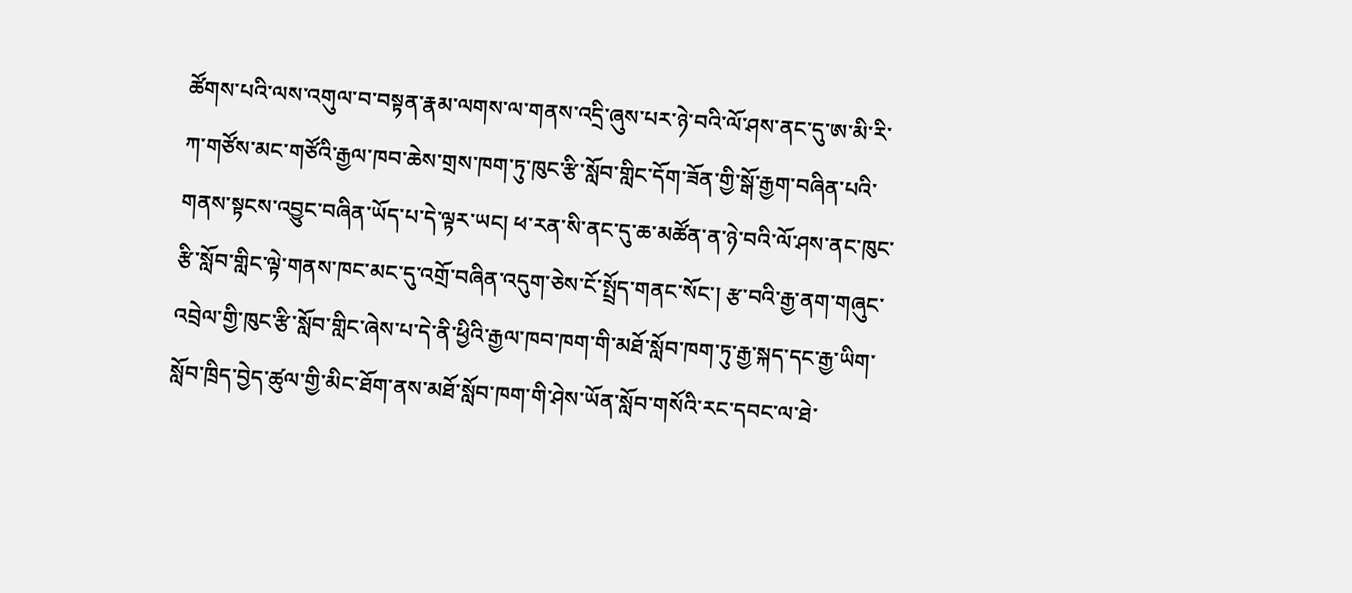ཚོགས་པའི་ལས་འགུལ་བ་བསྟན་རྣམ་ལགས་ལ་གནས་འདྲི་ཞུས་པར་ཉེ་བའི་ལོ་ཤས་ནང་དུ་ཨ་མི་རི་ཀ་གཙོས་མང་གཙོའི་རྒྱལ་ཁབ་ཆེས་གྲས་ཁག་ཏུ་ཁུང་རྩི་སློབ་གླིང་དོག་ཟོན་གྱི་སྒོ་རྒྱག་བཞིན་པའི་གནས་སྟངས་འབྱུང་བཞིན་ཡོད་པ་དེ་ལྟར་ཡང། ཕ་རན་སི་ནང་དུ་ཆ་མཚོན་ན་ཉེ་བའི་ལོ་ཤས་ནང་ཁུང་རྩི་སློབ་གླིང་ལྟེ་གནས་ཁང་མང་དུ་འགྲོ་བཞིན་འདུག་ཅེས་ངོ་སྤྲོད་གནང་སོང་། རྩ་བའི་རྒྱ་ནག་གཞུང་འབྲེལ་གྱི་ཁུང་རྩི་སློབ་གླིང་ཞེས་པ་དེ་ནི་ཕྱིའི་རྒྱལ་ཁབ་ཁག་གི་མཐོ་སློབ་ཁག་ཏུ་རྒྱ་སྐད་དང་རྒྱ་ཡིག་སློབ་ཁྲིད་བྱེད་ཚུལ་གྱི་མིང་ཐོག་ནས་མཐོ་སློབ་ཁག་གི་ཤེས་ཡོན་སློབ་གསོའི་རང་དབང་ལ་ཐེ་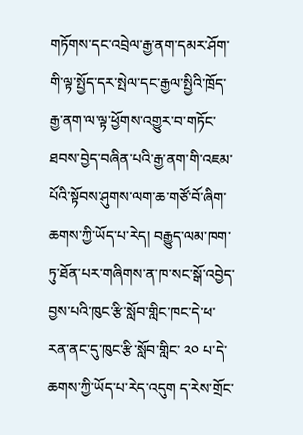གཏོགས་དང་འབྲེལ་རྒྱ་ནག་དམར་ཤོག་གི་ལྟ་སྤྱོད་དར་སྤེལ་དང་རྒྱལ་སྤྱིའི་ཁྲོད་རྒྱ་ནག་ལ་ལྟ་ཕྱོགས་འགྱུར་བ་གཏོང་ཐབས་བྱེད་བཞིན་པའི་རྒྱ་ནག་གི་འཇམ་པོའི་སྟོབས་ཤུགས་ལག་ཆ་གཙོ་བོ་ཞིག་ཆགས་ཀྱི་ཡོད་པ་རེད། བརྒྱུད་ལམ་ཁག་ཏུ་ཐོན་པར་གཞིགས་ན་ཁ་སང་སྒོ་འབྱེད་བྱས་པའི་ཁུང་རྩི་སློབ་གླིང་ཁང་དེ་ཕ་རན་ནང་དུ་ཁུང་རྩི་སློབ་གླིང་ ༢༠ པ་དེ་ཆགས་ཀྱི་ཡོད་པ་རེད་འདུག ད་རེས་གྲོང་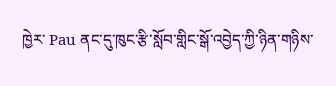ཁྱེར་ Pau ནང་དུ་ཁུང་རྩི་སློབ་གླིང་སྒོ་འབྱེད་ཀྱི་ཉིན་གཉིས་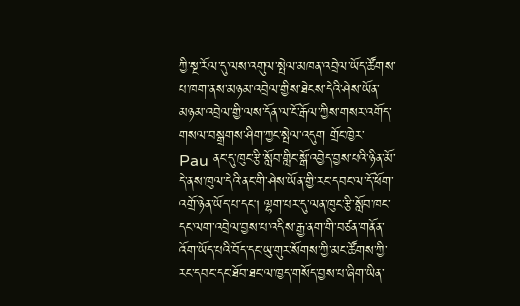ཀྱི་སྔ་རོལ་དུ་ལས་འགུལ་སྤེལ་མཁན་འབྲེལ་ཡོད་ཚོགས་པ་ཁག་ནས་མཉམ་འབྲེལ་གྱིས་ཐེངས་དེའི་ཤེས་ཡོན་མཉམ་འབྲེལ་གྱི་ལས་དོན་ལ་ངོ་རྒོལ་ཀྱིས་གསར་འགོད་གསལ་བསྒྲགས་ཤིག་ཀྱང་སྤེལ་འདུག གྲོང་ཁྱེར་ Pau ནང་དུ་ཁུང་རྩི་སློབ་གླིང་སྒོ་འབྱེད་བྱས་པའི་ཉིན་མོ་དེ་ནས་ཁུལ་དེའི་ནང་གི་ཤེས་ཡོན་གྱི་རང་དབང་ལ་དོ་ཕོག་འགྲོ་ཉེན་ཡོད་པ་དང། ལྷག་པར་དུ་ལན་ཁུང་རྩི་སློབ་ཁང་དང་ལག་འབྲེལ་བྱས་པ་འདིས་རྒྱ་ནག་གི་བཙན་གནོན་འོག་ཡོད་པའི་བོད་དང་ཡུ་གུར་སོགས་ཀྱི་མང་ཚོགས་ཀྱི་རང་དབང་དང་ཐོབ་ཐང་ལ་ཁྱད་གསོད་བྱས་པ་ཞིག་ཡིན་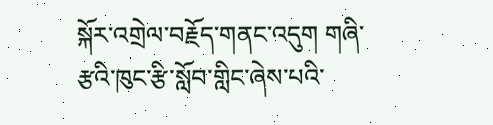སྐོར་འགྲེལ་བརྗོད་གནང་འདུག གཞི་རྩའི་ཁུང་རྩི་སློབ་གླིང་ཞེས་པའི་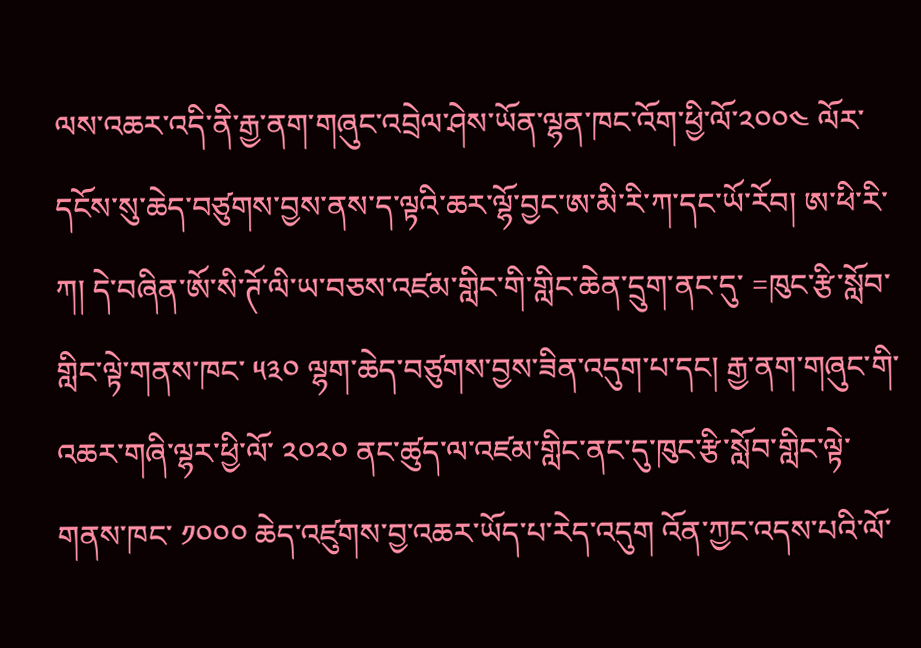ལས་འཆར་འདི་ནི་རྒྱ་ནག་གཞུང་འབྲེལ་ཤེས་ཡོན་ལྷན་ཁང་འོག་ཕྱི་ལོ་༢༠༠༤ ལོར་དངོས་སུ་ཆེད་བཙུགས་བྱས་ནས་ད་ལྟའི་ཆར་ལྷོ་བྱང་ཨ་མི་རི་ཀ་དང་ཡོ་རོབ། ཨ་ཕི་རི་ཀ། དེ་བཞིན་ཨོ་སི་ཊོ་ལི་ཡ་བཅས་འཛམ་གླིང་གི་གླིང་ཆེན་དྲུག་ནང་དུ་ =ཁུང་རྩི་སློབ་གླིང་ལྟེ་གནས་ཁང་ ༥༣༠ ལྷག་ཆེད་བཙུགས་བྱས་ཟིན་འདུག་པ་དང། རྒྱ་ནག་གཞུང་གི་འཆར་གཞི་ལྷར་ཕྱི་ལོ་ ༢༠༢༠ ནང་ཚུད་ལ་འཛམ་གླིང་ནང་དུ་ཁུང་རྩི་སློབ་གླིང་ལྟེ་གནས་ཁང་ ༡༠༠༠ ཆེད་འཛུགས་བྱ་འཆར་ཡོད་པ་རེད་འདུག འོན་ཀྱང་འདས་པའི་ལོ་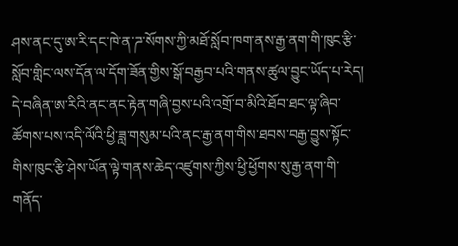ཤས་ནང་དུ་ཨ་རི་དང་ཁེ་ན་ཌ་སོགས་ཀྱི་མཐོ་སློབ་ཁག་ནས་རྒྱ་ནག་གི་ཁུང་རྩི་སློབ་གླིང་ལས་དོན་ལ་དོག་ཟོན་གྱིས་སྒོ་བརྒྱབ་པའི་གནས་ཚུལ་བྱུང་ཡོད་པ་རེད། དེ་བཞིན་ཨ་རིའི་ནང་ནང་རྟེན་གཞི་བྱས་པའི་འགྲོ་བ་མིའི་ཐོབ་ཐང་ལྟ་ཞིབ་ཚོགས་པས་འདི་ལོའི་ཕྱི་ཟླ་གསུམ་པའི་ནང་རྒྱ་ནག་གིས་ཐབས་བརྒྱ་བྱུས་སྟོང་གིས་ཁུང་རྩི་ཤེས་ཡོན་ལྟེ་གནས་ཆེད་འཛུགས་ཀྱིས་ཕྱི་ཕྱོགས་སུ་རྒྱ་ནག་གི་གནོད་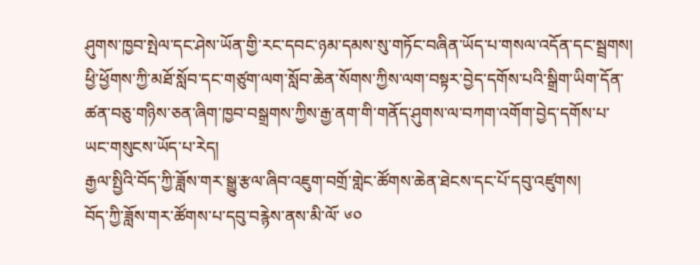ཤུགས་ཁྱབ་སྤེལ་དང་ཤེས་ཡོན་གྱི་རང་དབང་ཉམ་དམས་སུ་གཏོང་བཞིན་ཡོད་པ་གསལ་འདོན་དང་སྦྲགས། ཕྱི་ཕྱོགས་ཀྱི་མཐོ་སློབ་དང་གཙུག་ལག་སློབ་ཆེན་སོགས་ཀྱིས་ལག་བསྟར་བྱེད་དགོས་པའི་སྒྲིག་ཡིག་དོན་ཚན་བཅུ་གཉིས་ཅན་ཞིག་ཁྱབ་བསྒྲགས་ཀྱིས་རྒྱ་ནག་གི་གནོད་ཤུགས་ལ་བཀག་འགོག་བྱེད་དགོས་པ་ཡང་གསུངས་ཡོད་པ་རེད།
རྒྱལ་སྤྱིའི་བོད་ཀྱི་ཟློས་གར་སྒྱུ་རྩལ་ཞིབ་འཇུག་བགྲོ་གླེང་ཚོགས་ཆེན་ཐེངས་དང་པོ་དབུ་འཛུགས།
བོད་ཀྱི་ཟློས་གར་ཚོགས་པ་དབུ་བརྙེས་ནས་མི་ལོ་ ༦༠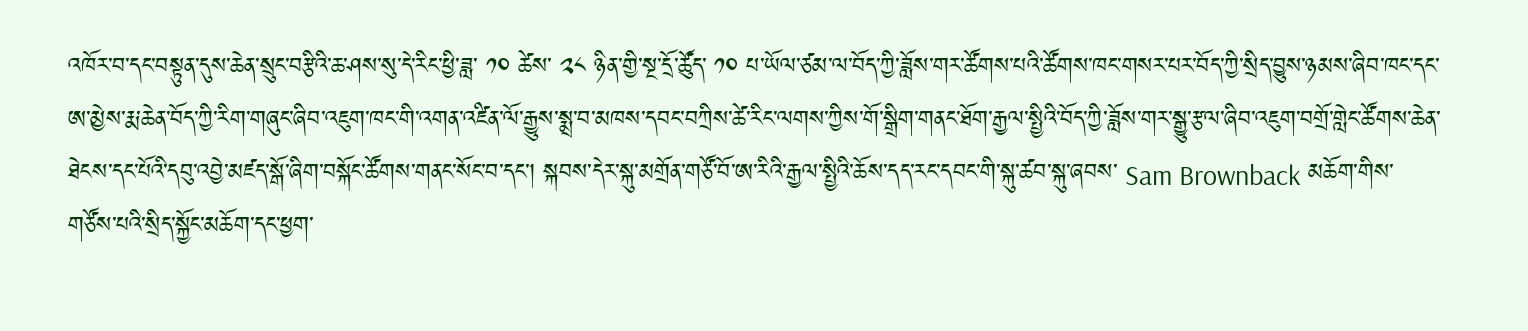འཁོར་བ་དང་བསྟུན་དུས་ཆེན་སྲུང་བརྩིའི་ཆ་ཤས་སུ་དེ་རིང་ཕྱི་ཟླ་ ༡༠ ཚེས་ ༢༨ ཉིན་གྱི་སྔ་དྲོ་ཚོུད་ ༡༠ པ་ཡོལ་ཙམ་ལ་བོད་ཀྱི་ཟློས་གར་ཚོགས་པའི་ཚོགས་ཁང་གསར་པར་བོད་ཀྱི་སྲིད་བྱུས་ཉམས་ཞིབ་ཁང་དང་ ཨ་མྱེས་རྨ་ཆེན་བོད་ཀྱི་རིག་གཞུང་ཞིབ་འཇུག་ཁང་གི་འགན་འཛིན་ལོ་རྒྱུས་སྨྲ་བ་མཁས་དབང་བཀྲིས་ཚེ་རིང་ལགས་ཀྱིས་གོ་སྒྲིག་གནང་ཐོག་རྒྱལ་སྤྱིའི་བོད་ཀྱི་ཟློས་གར་སྒྱུ་རྩལ་ཞིབ་འཇུག་བགྲོ་གླེང་ཚོགས་ཆེན་ཐེངས་དང་པོའི་དབུ་འབྱེ་མཛད་སྒོ་ཞིག་བསྐོང་ཚོགས་གནང་སོང་བ་དང་། སྐབས་དེར་སྐུ་མགྲོན་གཙོ་བོ་ཨ་རིའི་རྒྱལ་སྤྱིའི་ཆོས་དད་རང་དབང་གི་སྐུ་ཚབ་སྐུ་ཞབས་ Sam Brownback མཆོག་གིས་གཙོས་པའི་སྲིད་སྐྱོང་མཆོག་དང་ཕྱག་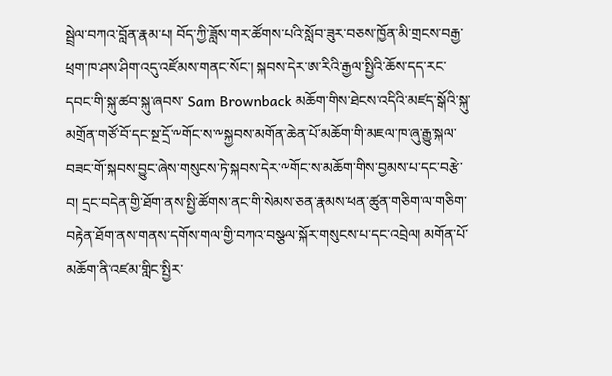སྦྲེལ་བཀའ་བློན་རྣམ་པ། བོད་ཀྱི་ཟློས་གར་ཚོགས་པའི་སློབ་ཟུར་བཅས་ཁྱོན་མི་གྲངས་བརྒྱ་ཕྲག་ཁ་ཤས་ཤིག་འདུ་འཛོམས་གནང་སོང་། སྐབས་དེར་ཨ་རིའི་རྒྱལ་སྤྱིའི་ཆོས་དད་རང་དབང་གི་སྐུ་ཚབ་སྐུ་ཞབས་ Sam Brownback མཆོག་གིས་ཐེངས་འདིའི་མཛད་སྒོའི་སྐུ་མགྲོན་གཙོ་བོ་དང་སྔ་དྲོ་༸གོང་ས་༸སྐྱབས་མགོན་ཆེན་པོ་མཆོག་གི་མཇལ་ཁ་ཞུ་རྒྱུ་སྐལ་བཟང་གོ་སྐབས་བྱུང་ཞེས་གསུངས་ཏེ་སྐབས་དེར་༸གོང་ས་མཆོག་གིས་བྱམས་པ་དང་བརྩེ་བ། དྲང་བདེན་གྱི་ཐོག་ནས་སྤྱི་ཚོགས་ནང་གི་སེམས་ཅན་རྣམས་ཕན་ཚུན་གཅིག་ལ་གཅིག་བརྟེན་ཐོག་ནས་གནས་དགོས་གལ་གྱི་བཀའ་བསྩལ་སྐོར་གསུངས་པ་དང་འབྲེལ། མགོན་པོ་མཆོག་ནི་འཛམ་གླིང་སྤྱིར་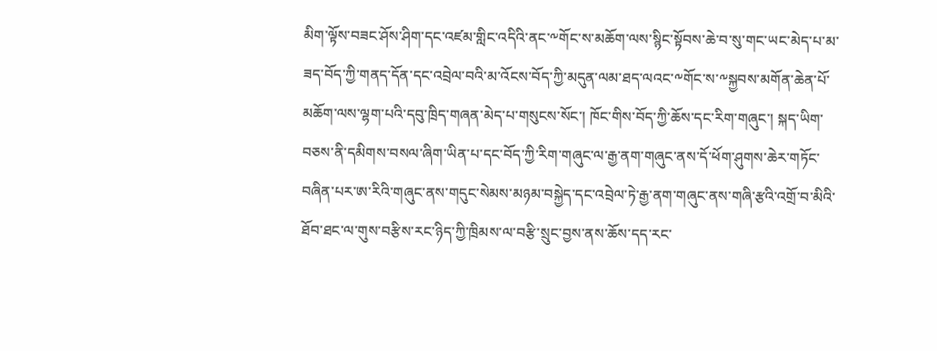མིག་ལྟོས་བཟང་ཤོས་ཤིག་དང་འཛམ་གླིང་འདིའི་ནང་༸གོང་ས་མཆོག་ལས་སྙིང་སྟོབས་ཆེ་བ་སུ་གང་ཡང་མེད་པ་མ་ཟད་བོད་ཀྱི་གནད་དོན་དང་འབྲེལ་བའི་མ་འོངས་བོད་ཀྱི་མདུན་ལམ་ཐད་ལའང་༸གོང་ས་༸སྐྱབས་མགོན་ཆེན་པོ་མཆོག་ལས་ལྷག་པའི་དབུ་ཁྲིད་གཞན་མེད་པ་གསུངས་སོང་། ཁོང་གིས་བོད་ཀྱི་ཆོས་དང་རིག་གཞུང་། སྐད་ཡིག་བཅས་ནི་དམིགས་བསལ་ཞིག་ཡིན་པ་དང་བོད་ཀྱི་རིག་གཞུང་ལ་རྒྱ་ནག་གཞུང་ནས་དོ་ཕོག་ཤུགས་ཆེར་གཏོང་བཞིན་པར་ཨ་རིའི་གཞུང་ནས་གདུང་སེམས་མཉམ་བསྐྱེད་དང་འབྲེལ་ཏེ་རྒྱ་ནག་གཞུང་ནས་གཞི་རྩའི་འགྲོ་བ་མིའི་ཐོབ་ཐང་ལ་གུས་བརྩིས་རང་ཉིད་ཀྱི་ཁྲིམས་ལ་བརྩི་སྲུང་བྱས་ནས་ཆོས་དད་རང་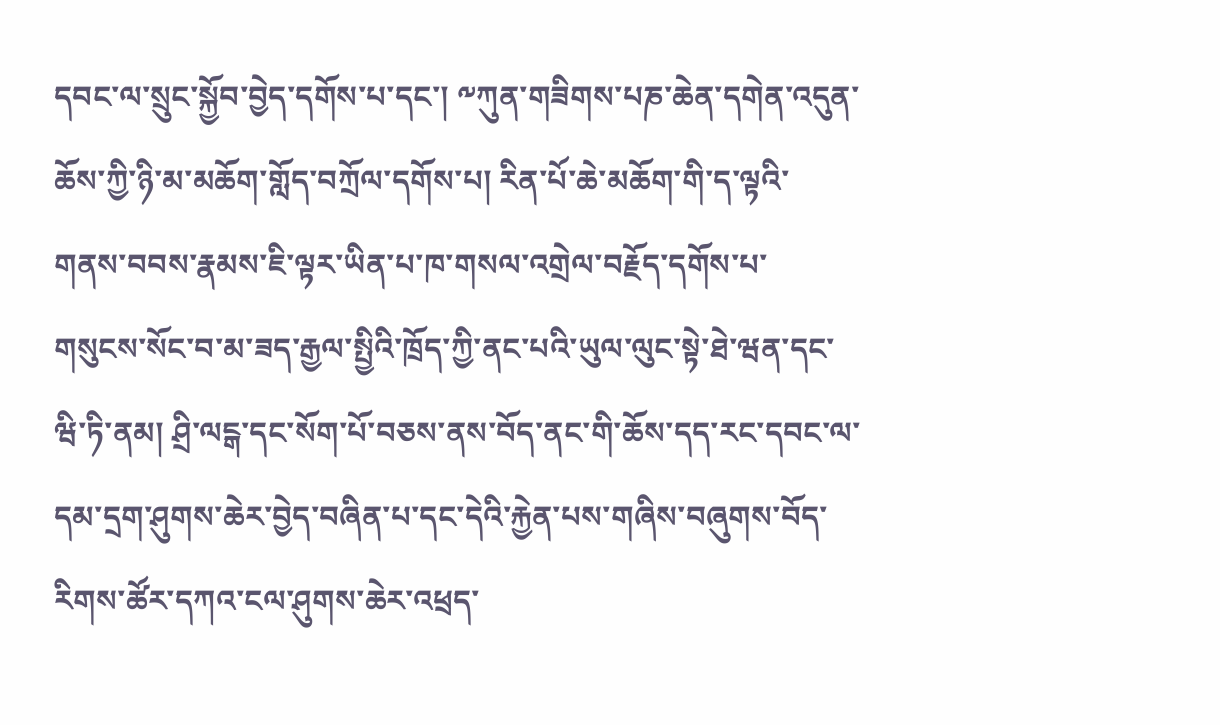དབང་ལ་སྲུང་སྐྱོབ་བྱེད་དགོས་པ་དང་། ༸ཀུན་གཟིགས་པཎ་ཆེན་དགེན་འདུན་ཆོས་ཀྱི་ཉི་མ་མཆོག་གློད་བཀྲོལ་དགོས་པ། རིན་པོ་ཆེ་མཆོག་གི་ད་ལྟའི་གནས་བབས་རྣམས་ཇི་ལྟར་ཡིན་པ་ཁ་གསལ་འགྲེལ་བརྗོད་དགོས་པ་གསུངས་སོང་བ་མ་ཟད་རྒྱལ་སྤྱིའི་ཁྲོད་ཀྱི་ནང་པའི་ཡུལ་ལུང་སྟེ་ཐེ་ཝན་དང་ཝི་ཏི་ནམ། ཤྲི་ལངྒ་དང་སོག་པོ་བཅས་ནས་བོད་ནང་གི་ཆོས་དད་རང་དབང་ལ་དམ་དྲག་ཤུགས་ཆེར་བྱེད་བཞིན་པ་དང་དེའི་རྐྱེན་པས་གཞིས་བཞུགས་བོད་རིགས་ཚོར་དཀའ་ངལ་ཤུགས་ཆེར་འཕྲད་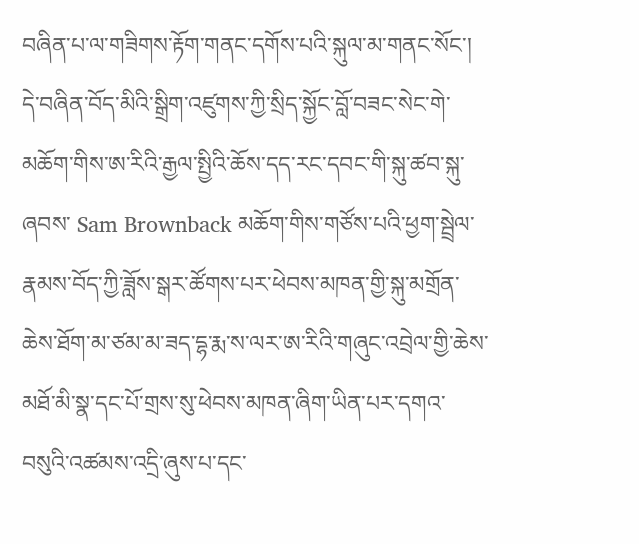བཞིན་པ་ལ་གཟིགས་རྟོག་གནང་དགོས་པའི་སྐུལ་མ་གནང་སོང་། དེ་བཞིན་བོད་མིའི་སྒྲིག་འཛུགས་ཀྱི་སྲིད་སྐྱོང་བློ་བཟང་སེང་གེ་མཆོག་གིས་ཨ་རིའི་རྒྱལ་སྤྱིའི་ཆོས་དད་རང་དབང་གི་སྐུ་ཚབ་སྐུ་ཞབས་ Sam Brownback མཆོག་གིས་གཙོས་པའི་ཕྱག་སྦྲེལ་རྣམས་བོད་ཀྱི་ཟློས་སྒར་ཚོགས་པར་ཕེབས་མཁན་གྱི་སྐུ་མགྲོན་ཆེས་ཐོག་མ་ཙམ་མ་ཟད་དྷ་རྨ་ས་ལར་ཨ་རིའི་གཞུང་འབྲེལ་གྱི་ཆེས་མཐོ་མི་སྣ་དང་པོ་གྲས་སུ་ཕེབས་མཁན་ཞིག་ཡིན་པར་དགའ་བསུའི་འཚམས་འདྲི་ཞུས་པ་དང་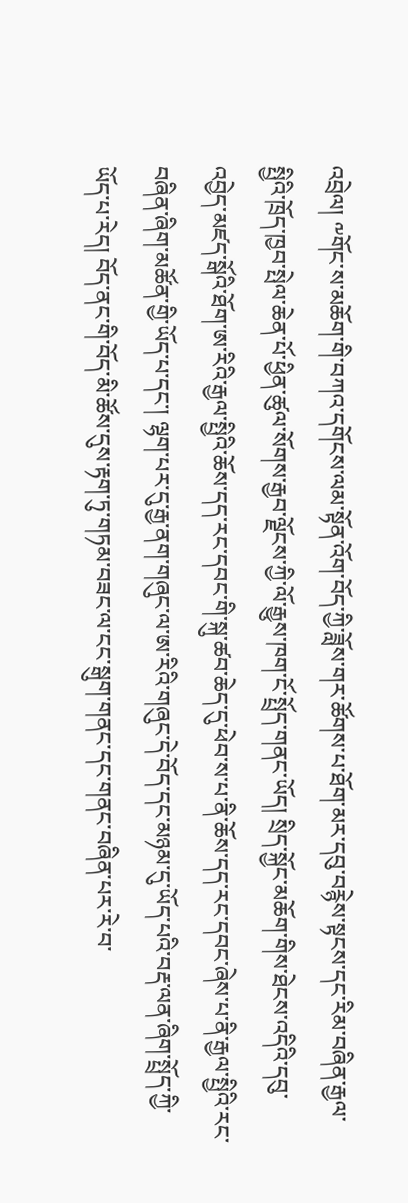འབྲེལ། ༸གོང་ས་མཆོག་གི་བཀའ་དགོངས་ལམ་སྟོན་འོག་བོད་ཀྱི་ཟློས་གར་ཚོགས་པ་ཐོག་མར་དབུ་བརྙེས་སྟངས་དང་རིམ་བཞིན་རྒྱལ་སྤྱིའི་ཁྲོད་ཁྱབ་སྤེལ་ཆེན་པོ་ཕྱིན་ཚུལ་སོགས་རྒྱབ་ལྗོངས་ཀྱི་ལོ་རྒྱུས་ཁག་ངོ་སྤྲོད་གནང་ཡོད། སྲིད་སྐྱོང་མཆོག་གིས་ཐེངས་འདིའི་དབུ་འབྱེད་མཛད་སྒོའི་ཐོག་ཨ་རིའི་རྒྱལ་སྤྱིའི་ཆོས་དད་རང་དབང་གི་སྐུ་ཚབ་ཆེད་དུ་ཕེབ་ས་པ་ནི་ཆོས་དད་རང་དབང་ཞེས་པ་ནི་རྒྱལ་སྤྱིའི་རང་བཞིན་ཞིག་མཚོན་གྱི་ཡོད་པ་དང་། ལྷག་པར་དུ་རྒྱ་ནག་གཞུང་ལ་ཨ་རིའི་གཞུང་དེ་བོད་དང་མཉམ་དུ་ཡོད་པའི་བརྡ་ལན་ཞིག་སྤྲོད་ཀྱི་ཡོད་པ་རེད། བོད་ནང་གི་བོད་མི་ཚོས་དུས་རྟག་ཏུ་གཏམ་བཟང་ལ་ངང་སྒུག་གནང་དང་གནང་བཞིན་པར་རེ་བ་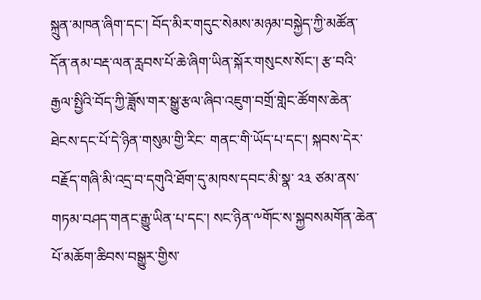སྐྲུན་མཁན་ཞིག་དང་། བོད་མིར་གདུང་སེམས་མཉམ་བསྐྱེད་ཀྱི་མཚོན་དོན་ནམ་བརྡ་ལན་རླབས་པོ་ཆེ་ཞིག་ཡིན་སྐོར་གསུངས་སོང་། རྩ་བའི་རྒྱལ་སྤྱིའི་བོད་ཀྱི་ཟློས་གར་སྒྱུ་རྩལ་ཞིབ་འཇུག་བགྲོ་གླེང་ཚོགས་ཆེན་ཐེངས་དང་པོ་དེ་ཉིན་གསུམ་གྱི་རིང་ གནང་གི་ཡོད་པ་དང་། སྐབས་དེར་བརྗོད་གཞི་མི་འདྲ་བ་དགུའི་ཐོག་དུ་མཁས་དབང་མི་སྣ་ ༢༣ ཙམ་ནས་གཏམ་བཤད་གནང་རྒྱུ་ཡིན་པ་དང་། སང་ཉིན་༸གོང་ས་སྐྱབསམགོན་ཆེན་པོ་མཆོག་ཆིབས་བསྒྱུར་གྱིས་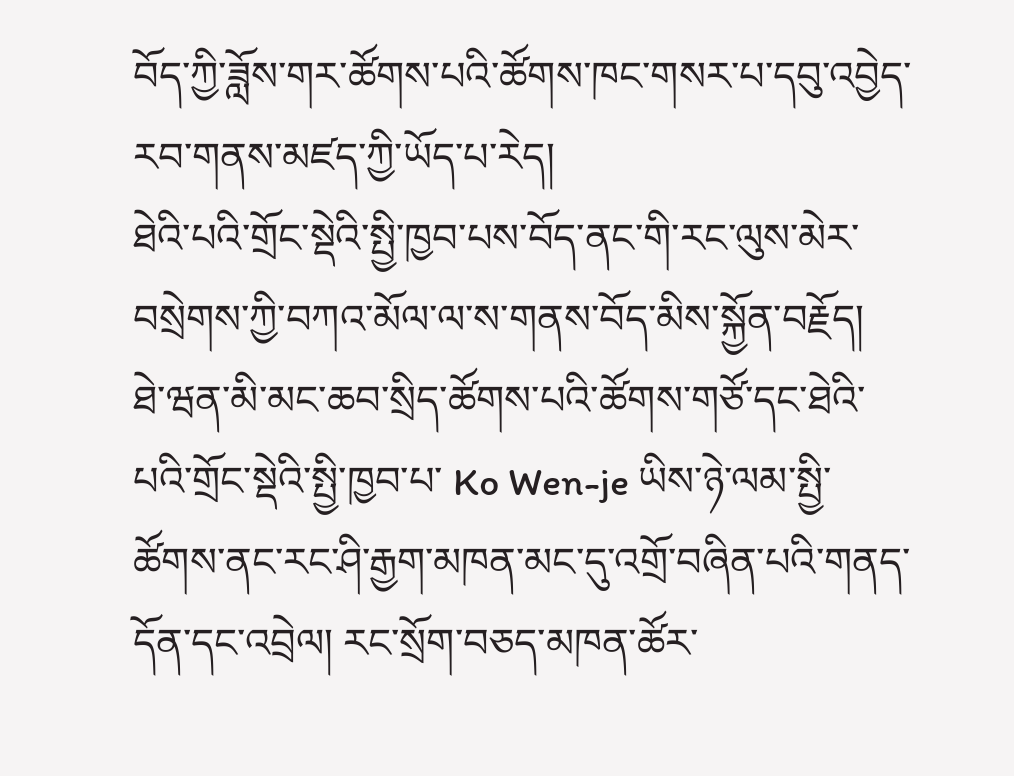བོད་ཀྱི་ཟློས་གར་ཚོགས་པའི་ཚོགས་ཁང་གསར་པ་དབུ་འབྱེད་རབ་གནས་མཛད་ཀྱི་ཡོད་པ་རེད།
ཐེའི་པའི་གྲོང་སྡེའི་སྤྱི་ཁྱབ་པས་བོད་ནང་གི་རང་ལུས་མེར་བསྲེགས་ཀྱི་བཀའ་མོལ་ལ་ས་གནས་བོད་མིས་སྐྱོན་བརྗོད།
ཐེ་ཝན་མི་མང་ཆབ་སྲིད་ཚོགས་པའི་ཚོགས་གཙོ་དང་ཐེའི་པའི་གྲོང་སྡེའི་སྤྱི་ཁྱབ་པ་ Ko Wen-je ཡིས་ཉེ་ལམ་སྤྱི་ཚོགས་ནང་རང་ཤི་རྒྱག་མཁན་མང་དུ་འགྲོ་བཞིན་པའི་གནད་དོན་དང་འབྲེལ། རང་སྲོག་བཅད་མཁན་ཚོར་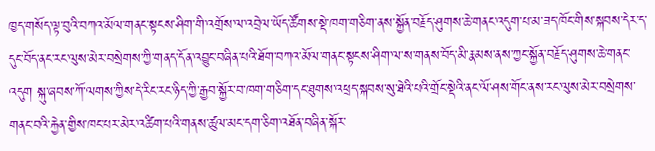ཁྱད་གསོད་ལྟ་བུའི་བཀའ་མོལ་གནང་སྟངས་ཤིག་གི་འགྲོས་ལ་འབྲེལ་ཡོད་ཚོགས་སྡེ་ཁག་གཅིག་ནས་སྐྱོན་བརྗོད་ཤུགས་ཆེ་གནང་འདུག་པ་མ་ཟད་ཁོང་གིས་སྐབས་དེར་ད་དུང་བོད་ནང་རང་ལུས་མེར་བསྲེགས་ཀྱི་གནད་དོན་འབྱུང་བཞིན་པའི་ཐོག་བཀའ་མོལ་གནང་སྟངས་ཤིག་ལ་ས་གནས་བོད་མི་རྣམས་ནས་ཀྱང་སྐྱོན་བརྗོད་ཤུགས་ཆེ་གནང་འདུག སྐུ་ཞབས་ཀོ་ལགས་ཀྱིས་དེ་རིང་རང་ཉིད་ཀྱི་རྒྱབ་སྐྱོར་བ་ཁག་གཅིག་དང་ཐུགས་འཕྲད་སྐབས་སུ་ཐེའི་པའི་གྲོང་སྡེའི་ནང་ལོ་ཤས་གོང་ནས་རང་ལུས་མེར་བསྲེགས་གནང་བའི་རྐྱེན་གྱིས་ཁང་པར་མེར་འཚིག་པའི་གནས་ཚུལ་མང་དག་ཅིག་འཐོན་བཞིན་སྐོར་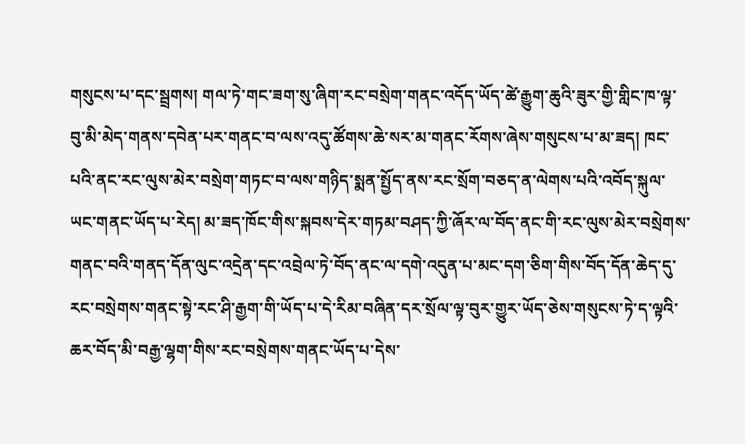གསུངས་པ་དང་སྦྲགས། གལ་ཏེ་གང་ཟག་སུ་ཞིག་རང་བསྲེག་གནང་འདོད་ཡོད་ཚེ་རྒྱུག་ཆུའི་ཟུར་གྱི་གླིང་ཁ་ལྟ་བུ་མི་མེད་གནས་དབེན་པར་གནང་བ་ལས་འདུ་ཚོགས་ཆེ་སར་མ་གནང་རོགས་ཞེས་གསུངས་པ་མ་ཟད། ཁང་པའི་ནང་རང་ལུས་མེར་བསྲེག་གཏང་བ་ལས་གཉིད་སྨན་སྤྱོད་ནས་རང་སྲོག་བཅད་ན་ལེགས་པའི་འབོད་སྐུལ་ཡང་གནང་ཡོད་པ་རེད། མ་ཟད་ཁོང་གིས་སྐབས་དེར་གཏམ་བཤད་ཀྱི་ཞོར་ལ་བོད་ནང་གི་རང་ལུས་མེར་བསྲེགས་གནང་བའི་གནད་དོན་ལུང་འདྲེན་དང་འབྲེལ་ཏེ་བོད་ནང་ལ་དགེ་འདུན་པ་མང་དག་ཅིག་གིས་བོད་དོན་ཆེད་དུ་རང་བསྲེགས་གནང་སྟེ་རང་ཤི་རྒྱག་གི་ཡོད་པ་དེ་རིམ་བཞིན་དར་སྲོལ་ལྟ་བུར་གྱུར་ཡོད་ཅེས་གསུངས་ཏེ་ད་ལྟའི་ཆར་བོད་མི་བརྒྱ་ལྷག་གིས་རང་བསྲེགས་གནང་ཡོད་པ་དེས་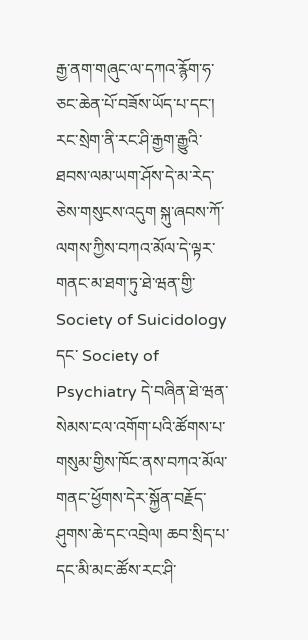རྒྱ་ནག་གཞུང་ལ་དཀའ་རྙོག་ཧ་ཅང་ཆེན་པོ་བཟོས་ཡོད་པ་དང་། རང་སྲེག་ནི་རང་ཤི་རྒྱག་རྒྱུའི་ཐབས་ལམ་ཡག་ཤོས་དེ་མ་རེད་ཅེས་གསུངས་འདུག སྐུ་ཞབས་ཀོ་ལགས་ཀྱིས་བཀའ་མོལ་དེ་ལྟར་གནང་མ་ཐག་ཏུ་ཐེ་ཝན་གྱི་ Society of Suicidology དང་ Society of Psychiatry དེ་བཞིན་ཐེ་ཝན་སེམས་ངལ་འགོག་པའི་ཚོགས་པ་གསུམ་གྱིས་ཁོང་ནས་བཀའ་མོལ་གནང་ཕྱོགས་དེར་སྐྱོན་བརྗོད་ཤུགས་ཆེ་དང་འབྲེལ། ཆབ་སྲིད་པ་དང་མི་མང་ཚོས་རང་ཤི་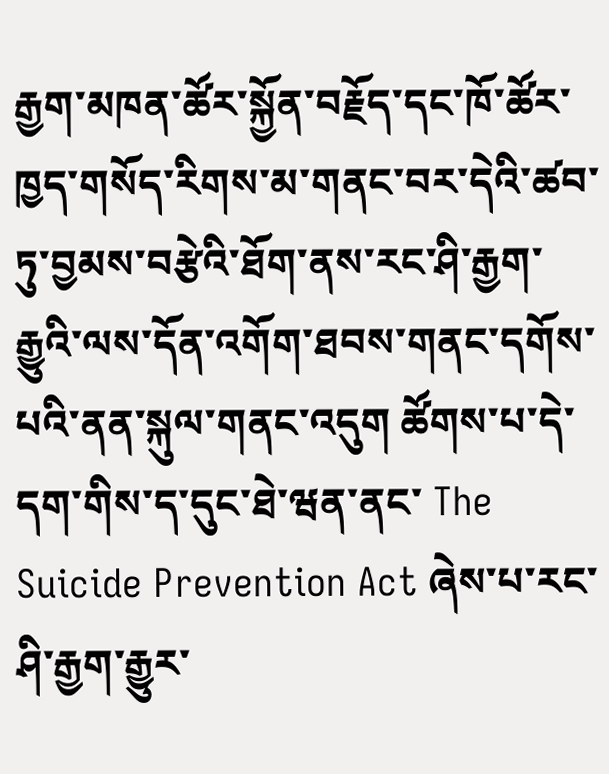རྒྱག་མཁན་ཚོར་སྐྱོན་བརྗོད་དང་ཁོ་ཚོར་ཁྱད་གསོད་རིགས་མ་གནང་བར་དེའི་ཚབ་ཏུ་བྱམས་བརྩེའི་ཐོག་ནས་རང་ཤི་རྒྱག་རྒྱུའི་ལས་དོན་འགོག་ཐབས་གནང་དགོས་པའི་ནན་སྐུལ་གནང་འདུག ཚོགས་པ་དེ་དག་གིས་ད་དུང་ཐེ་ཝན་ནང་ The Suicide Prevention Act ཞེས་པ་རང་ཤི་རྒྱག་རྒྱུར་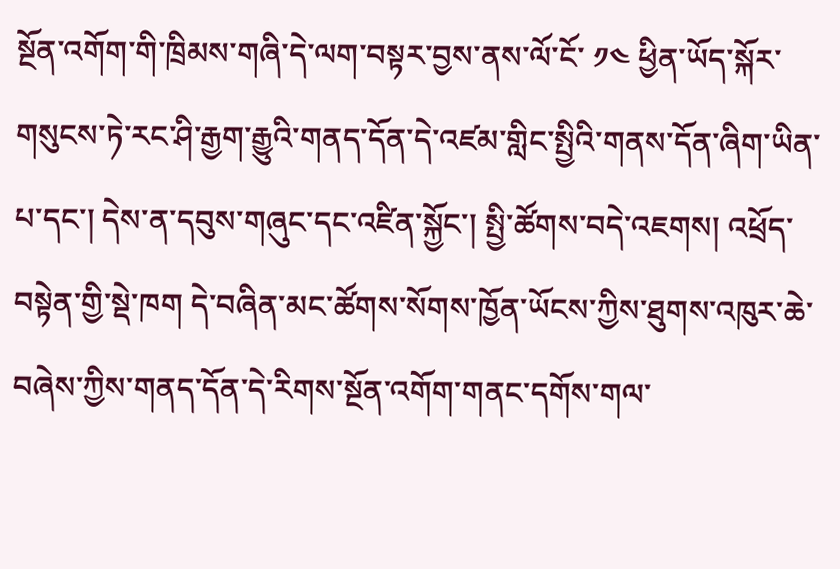སྔོན་འགོག་གི་ཁྲིམས་གཞི་དེ་ལག་བསྟར་བྱས་ནས་ལོ་ངོ་ ༡༤ ཕྱིན་ཡོད་སྐོར་གསུངས་ཏེ་རང་ཤི་རྒྱག་རྒྱུའི་གནད་དོན་དེ་འཛམ་གླིང་སྤྱིའི་གནས་དོན་ཞིག་ཡིན་པ་དང་། དེས་ན་དབུས་གཞུང་དང་འཛིན་སྐྱོང་། སྤྱི་ཚོགས་བདེ་འཇགས། འཕྲོད་བསྟེན་གྱི་སྡེ་ཁག དེ་བཞིན་མང་ཚོགས་སོགས་ཁྱོན་ཡོངས་ཀྱིས་ཐུགས་འཁུར་ཆེ་བཞེས་ཀྱིས་གནད་དོན་དེ་རིགས་སྔོན་འགོག་གནང་དགོས་གལ་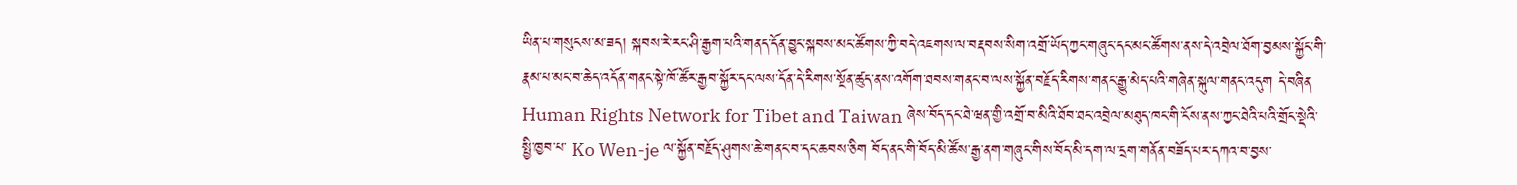ཡིན་པ་གསུངས་མ་ཟད། སྐབས་རེ་རང་ཤི་རྒྱག་པའི་གནད་དོན་བྱུང་སྐབས་མང་ཚོགས་ཀྱི་བདེ་འཇགས་ལ་བརྡབས་སིག་འགྲོ་ཡོད་ཀྱང་གཞུང་དང་མང་ཚོགས་ནས་དེ་འབྲེལ་ཐོག་བྱམས་སྐྱོང་གི་རྣམ་པ་མང་བ་ཆེད་འདོན་གནང་སྟེ་ཁོ་ཚོར་རྒྱབ་སྐྱོར་དང་ལས་དོན་དེ་རིགས་སྔོན་ཚུད་ནས་འགོག་ཐབས་གནང་བ་ལས་སྐྱོན་བརྗོད་རིགས་གནང་རྒྱུ་མེད་པའི་གཞེན་སྐུལ་གནང་འདུག དེ་བཞིན Human Rights Network for Tibet and Taiwan ཞེས་བོད་དང་ཐེ་ཝན་གྱི་འགྲོ་བ་མིའི་ཐོབ་ཐང་འབྲེལ་མཐུད་ཁང་གི་ངོས་ནས་ཀྱང་ཐེའི་པའི་གྲོང་སྡེའི་སྤྱི་ཁྱབ་པ་ Ko Wen-je ལ་སྐྱོན་བརྗོད་ཤུགས་ཆེ་གནང་བ་དང་ཆབས་ཅིག བོད་ནང་གི་བོད་མི་ཚོས་རྒྱ་ནག་གཞུང་གིས་བོད་མི་དག་ལ་དྲག་གནོན་བཟོད་པར་དཀའ་བ་བྱས་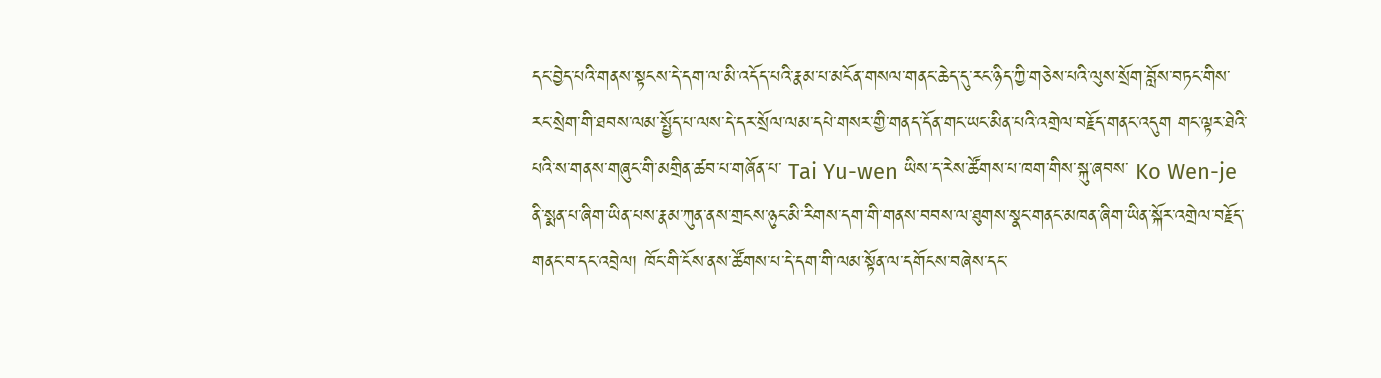དང་བྱེད་པའི་གནས་སྟངས་དེ་དག་ལ་མི་འདོད་པའི་རྣམ་པ་མངོན་གསལ་གནང་ཆེད་དུ་རང་ཉིད་ཀྱི་གཅེས་པའི་ལུས་སྲོག་བློས་བཏང་གིས་རང་སྲེག་གི་ཐབས་ལམ་སྤྱོད་པ་ལས་དེ་དར་སྲོལ་ལམ་དཔེ་གསར་གྱི་གནད་དོན་གང་ཡང་མིན་པའི་འགྲེལ་བརྗོད་གནང་འདུག གང་ལྟར་ཐེའི་པའི་ས་གནས་གཞུང་གི་མགྲིན་ཚབ་པ་གཞོན་པ་ Tai Yu-wen ཡིས་ད་རེས་ཚོགས་པ་ཁག་གིས་སྐུ་ཞབས་ Ko Wen-je  ནི་སྨན་པ་ཞིག་ཡིན་པས་རྣམ་ཀུན་ནས་གྲངས་ཉུང་མི་རིགས་དག་གི་གནས་བབས་ལ་ཐུགས་སྣང་གནང་མཁན་ཞིག་ཡིན་སྐོར་འགྲེལ་བརྗོད་གནང་བ་དང་འབྲེལ། ཁོང་གི་ངོས་ནས་ཚོགས་པ་དེ་དག་གི་ལམ་སྟོན་ལ་དགོངས་བཞེས་དང་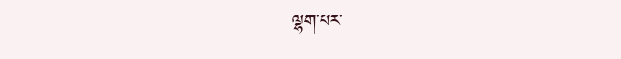ལྷག་པར་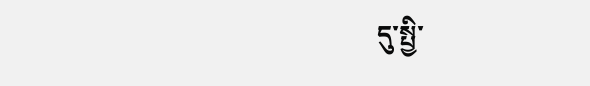དུ་སྤྱི་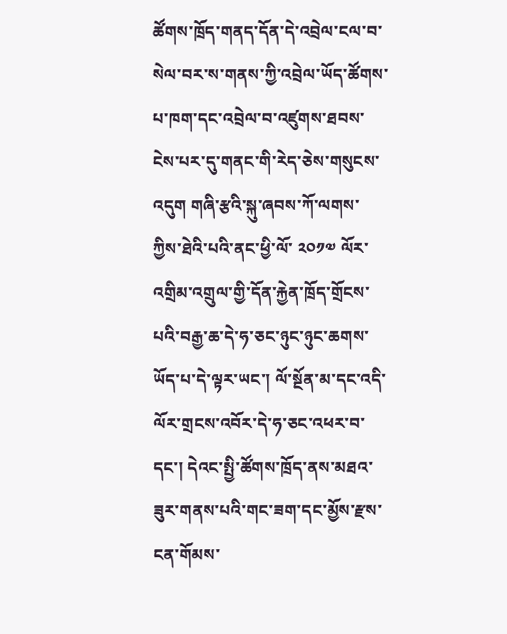ཚོགས་ཁྲོད་གནད་དོན་དེ་འབྲེལ་ངལ་བ་སེལ་བར་ས་གནས་ཀྱི་འབྲེལ་ཡོད་ཚོགས་པ་ཁག་དང་འབྲེལ་བ་འཛུགས་ཐབས་ངེས་པར་དུ་གནང་གི་རེད་ཅེས་གསུངས་འདུག གཞི་རྩའི་སྐུ་ཞབས་ཀོ་ལགས་ཀྱིས་ཐེའི་པའི་ནང་ཕྱི་ལོ་ ༢༠༡༧ ལོར་འགྲིམ་འགྲུལ་གྱི་དོན་རྐྱེན་ཁྲོད་གྲོངས་པའི་བརྒྱ་ཆ་དེ་ཧ་ཅང་ཉུང་ཉུང་ཆགས་ཡོད་པ་དེ་ལྟར་ཡང་། ལོ་སྔོན་མ་དང་འདི་ལོར་གྲངས་འབོར་དེ་ཧ་ཅང་འཕར་བ་དང་། དེའང་སྤྱི་ཚོགས་ཁྲོད་ནས་མཐའ་ཟུར་གནས་པའི་གང་ཟག་དང་མྱོས་རྫས་ངན་གོམས་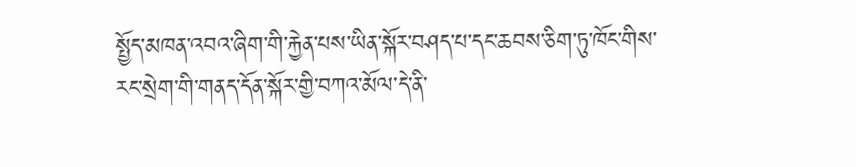སྤྱོད་མཁན་འབའ་ཞིག་གི་རྐྱེན་པས་ཡིན་སྐོར་བཤད་པ་དང་ཆབས་ཅིག་ཏུ་ཁོང་གིས་རང་སྲེག་གི་གནད་དོན་སྐོར་གྱི་བཀའ་མོལ་དེ་ནི་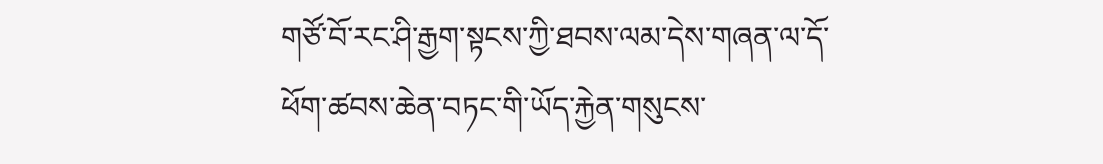གཙོ་བོ་རང་ཤི་རྒྱག་སྟངས་ཀྱི་ཐབས་ལམ་དེས་གཞན་ལ་དོ་ཕོག་ཚབས་ཆེན་བཏང་གི་ཡོད་རྐྱེན་གསུངས་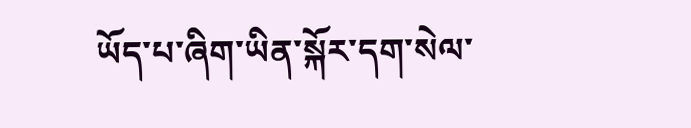ཡོད་པ་ཞིག་ཡིན་སྐོར་དག་སེལ་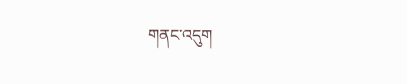གནང་འདུག